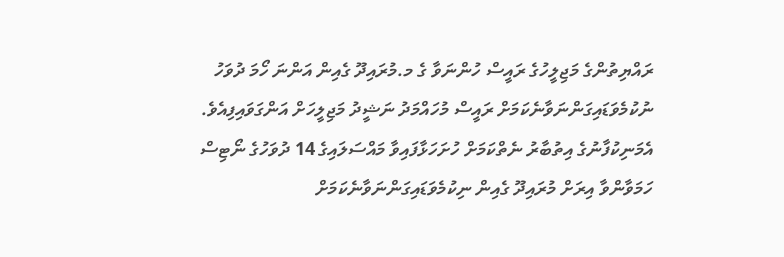ރައްޔިތުންގެ މަޖިލީހުގެ ރައީސް ހުންނަވާ ގެ މ.މުރައިދޫ ގެއިން އަންނަ ހޯމަ ދުވަހު ނުކުމެވަޑައިގަންނަވާނެކަމަށް ރައީސް މުހައްމަދު ނަޝީދު މަޖިލީހަށް އަންގަވައިފިއެވެ. އެމަނިކުފާނުގެ އިތުބާރު ނެތްކަމަށް ހުށަހަޅާފައިވާ މައްސަލައިގެ 14 ދުވަހުގެ ނޯޓިސް ހަމަވާންވާ އިރަށް މުރައިދޫ ގެއިން ނިކުމެވަޑައިގަންނަވާނެކަމަށް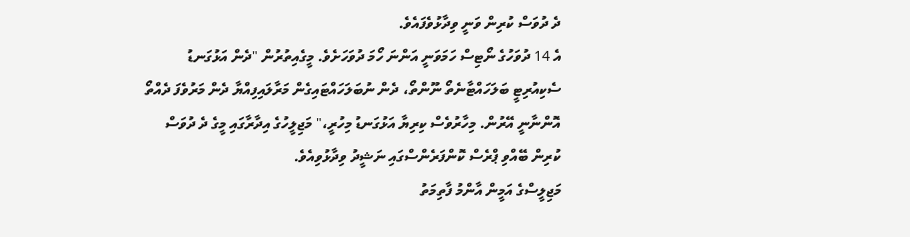ދެ ދުވަސް ކުރިން ވަނީ ވިދާޅުވެފައެވެ.
އެ 14 ދުވަހުގެ ނޯޓިސް ހަމަވަނީ އަންނަ ހޯމަ ދުވަހަށެވެ. މީގެއިތުރުން "ދެން އަޅުގަނޑު ސެކިއުރިޓީ ބަލަހައްޓާނެތޯ ނޫންތޯ، ދެން ނުބަލަހައްޓައިގެން މަރާލައިފިއްޔާ ދެން މަރުވެފަ ދެއްތޯ އޮންނާނީ އޭރުން. މިހާރުވެސް ކިރިޔާ އަޅުގަނޑު މިހުރީ،" މަޖިލީހުގެ އިދާރާގައި މީގެ ދެ ދުވަސް ކުރިން ބޭއްވި ޕްރެސް ކޮންފަރެންސްގައި ނަޝީދު ވިދާޅުވިއެވެ.
މަޖިލީސްގެ އަމީން އާންމު ފާތިމަތު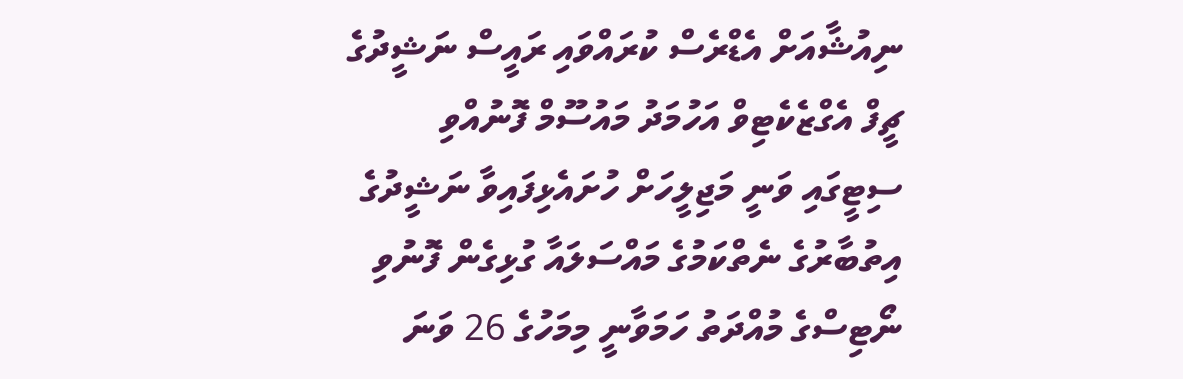ނިއުޝާއަށް އެޑްރެސް ކުރައްވައި ރައީސް ނަޝީދުގެ ޗީފް އެގްޒެކެޓިވް އަހުމަދު މައުސޫމް ފޮނުއްވި ސިޓީގައި ވަނީ މަޖިލީހަށް ހުށައެޅިފައިވާ ނަޝީދުގެ އިތުބާރުގެ ނެތްކަމުގެ މައްސަލައާ ގުޅިގެން ފޮނުވި ނޯޓިސްގެ މުއްދަތު ހަމަވާނީ މިމަހުގެ 26 ވަނަ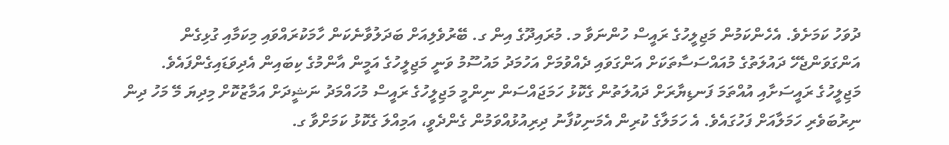ދުވަހު ކަމަށެވެ. އެހެންކަމުން މަޖިލީހުގެ ރައީސް ހުންނަވާ މ. މުރައިދޫގެ އިން ގ. ބޭރުވެލިއަށް ބަދަލުވާނެކަން ހާމަކުރައްވައި މިކަމާއި ގުޅިގެން އަންގަވަންޖެހޭ ދައުލަތުގެ މުއައްސަސާތަކަށް އަންގަވައި ދެއްވުމަށް އަހުމަދު މައުސޫމު ވަނީ މަޖިލީހުގެ އަމީން އާންމުގެ ކިބައިން އެދިވަޑައިގެންފައެވެ.
މަޖިލީހުގެ ރައީސަށާއި އުއްތަމަ ފަނޑިޔާރަށް ދައުލަތުން ގެކޮޅު ހަމަޖައްސަން ނިންމީ މަޖިލީހުގެ ރައީސް މުހައްމަދު ނަޝީދަށް އަމާޒުކޮށް މިދިޔަ މޭ މަހު ދިން ނިރުބަވެރި ހަމަލާއަށް ފަހުގައެވެ. އެ ހަމަލާގެ ކުރިން އެމަނިކުފާނު ދިރިއުޅުއްވަމުން ގެންދެވީ، އަމިއްލަ ގެކޮޅު ކަމަށްވާ ގ.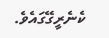ކެނެރީގޭގައެވެ.